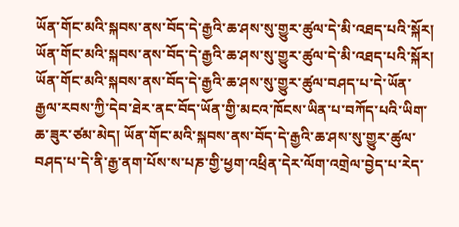ཡོན་གོང་མའི་སྐབས་ནས་བོད་དེ་རྒྱའི་ཆ་ཤས་སུ་གྱུར་ཚུལ་དེ་མི་འཐད་པའི་སྐོར།
ཡོན་གོང་མའི་སྐབས་ནས་བོད་དེ་རྒྱའི་ཆ་ཤས་སུ་གྱུར་ཚུལ་དེ་མི་འཐད་པའི་སྐོར།
ཡོན་གོང་མའི་སྐབས་ནས་བོད་དེ་རྒྱའི་ཆ་ཤས་སུ་གྱུར་ཚུལ་བཤད་པ་དེ་ཡོན་རྒྱལ་རབས་ཀྱི་དེབ་ཐེར་ནང་བོད་ཡོན་གྱི་མངའ་ཁོངས་ཡིན་པ་བཀོད་པའི་ཡིག་ཆ་ཟུར་ཙམ་མེད། ཡོན་གོང་མའི་སྐབས་ནས་བོད་དེ་རྒྱའི་ཆ་ཤས་སུ་གྱུར་ཚུལ་བཤད་པ་དེ་ནི་རྒྱ་ནག་པོས་ས་པཎ་གྱི་ཕྱག་འཕྲིན་དེར་ལོག་འགྲེལ་བྱེད་པ་རེད་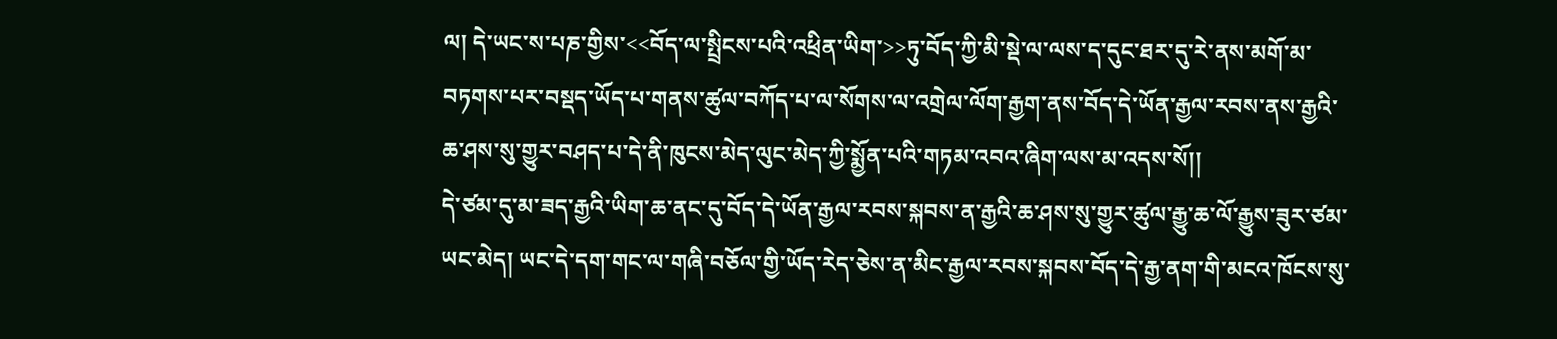ལ། དེ་ཡང་ས་པཎ་གྱིས་<<བོད་ལ་སྤྲིངས་པའི་འཕྲིན་ཡིག་>>ཏུ་བོད་ཀྱི་མི་སྡེ་ལ་ལས་ད་དུང་ཐར་དུ་རེ་ནས་མགོ་མ་བཏགས་པར་བསྡད་ཡོད་པ་གནས་ཚུལ་བཀོད་པ་ལ་སོགས་ལ་འགྲེལ་ལོག་རྒྱག་ནས་བོད་དེ་ཡོན་རྒྱལ་རབས་ནས་རྒྱའི་ཆ་ཤས་སུ་གྱུར་བཤད་པ་དེ་ནི་ཁུངས་མེད་ལུང་མེད་ཀྱི་སྨྱོན་པའི་གཏམ་འབའ་ཞིག་ལས་མ་འདས་སོ།།
དེ་ཙམ་དུ་མ་ཟད་རྒྱའི་ཡིག་ཆ་ནང་དུ་བོད་དེ་ཡོན་རྒྱལ་རབས་སྐབས་ན་རྒྱའི་ཆ་ཤས་སུ་གྱུར་ཚུལ་རྒྱུ་ཆ་ལོ་རྒྱུས་ཟུར་ཙམ་ཡང་མེད། ཡང་དེ་དག་གང་ལ་གཞི་བཅོལ་གྱི་ཡོད་རེད་ཅེས་ན་མིང་རྒྱལ་རབས་སྐབས་བོད་དེ་རྒྱ་ནག་གི་མངའ་ཁོངས་སུ་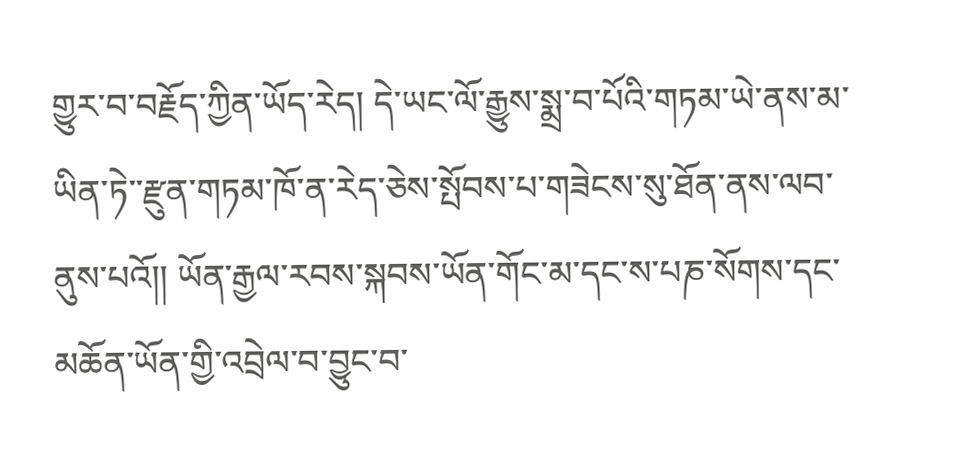གྱུར་བ་བརྗོད་ཀྱིན་ཡོད་རེད། དེ་ཡང་ལོ་རྒྱུས་སྨྲ་བ་པོའི་གཏམ་ཡེ་ནས་མ་ཡིན་ཏེ་་རྫུན་གཏམ་ཁོ་ན་རེད་ཅེས་སྤོབས་པ་གཟེངས་སུ་ཐོན་ནས་ལབ་ནུས་པའོ།། ཡོན་རྒྱལ་རབས་སྐབས་ཡོན་གོང་མ་དང་ས་པཎ་སོགས་དང་མཆོན་ཡོན་གྱི་འབྲེལ་བ་བྱུང་བ་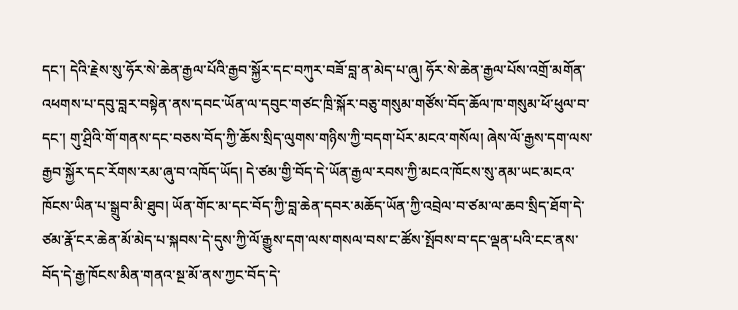དང་། དེའི་རྗེས་སུ་ཧོར་སེ་ཆེན་རྒྱལ་པོའི་རྒྱབ་སྐྱོར་དང་བཀུར་བཟོ་བླ་ན་མེད་པ་ཞུ། ཧོར་སེ་ཆེན་རྒྱལ་པོས་འགྲོ་མགོན་འཕགས་པ་དབུ་བླར་བསྟེན་ནས་དབང་ཡོན་ལ་དབུང་གཙང་ཁྲི་སྐོར་བཅུ་གསུམ་གཙོས་བོད་ཆོལ་ཁ་གསུམ་ཕོ་ཕུལ་བ་དང་། གུ་ཤྲིའི་གོ་གནས་དང་བཅས་བོད་ཀྱི་ཆོས་སྲིད་ལུགས་གཉིས་ཀྱི་བདག་པོར་མངའ་གསོལ། ཞེས་ལོ་རྒྱས་དག་ལས་རྒྱབ་སྐྱོར་དང་རོགས་རམ་ཞུ་བ་འཁོད་ཡོད། དེ་ཙམ་གྱི་བོད་དེ་ཡོན་རྒྱལ་རབས་ཀྱི་མངའ་ཁོངས་སུ་ནམ་ཡང་མངའ་ཁོངས་ཡིན་པ་སྒྲུབ་མི་ཐུབ། ཡོན་གོང་མ་དང་བོད་ཀྱི་བླ་ཆེན་དབར་མཆོད་ཡོན་ཀྱི་འབྲེལ་བ་ཙམ་ལ་ཆབ་སྲིད་ཐོག་དེ་ཙམ་རྣོ་ངར་ཆེན་མོ་མེད་པ་སྐབས་དེ་དུས་ཀྱི་ལོ་རྒྱུས་དག་ལས་གསལ་བས་ང་ཚོས་སྤོབས་བ་དང་ལྡན་པའི་ངང་ནས་བོད་དེ་རྒྱ་ཁོངས་མིན་གནའ་སྔ་མོ་ནས་ཀྱང་བོད་དེ་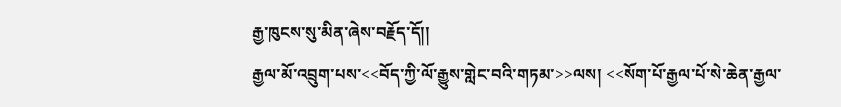རྒྱ་ཁུངས་སུ་མིན་ཞེས་བརྗོད་དོ།།
རྒྱལ་མོ་འབྲུག་པས་<<བོད་ཀྱི་ལོ་རྒྱུས་གླེང་བའི་གཏམ་>>ལས། <<སོག་པོ་རྒྱལ་པོ་སེ་ཆེན་རྒྱལ་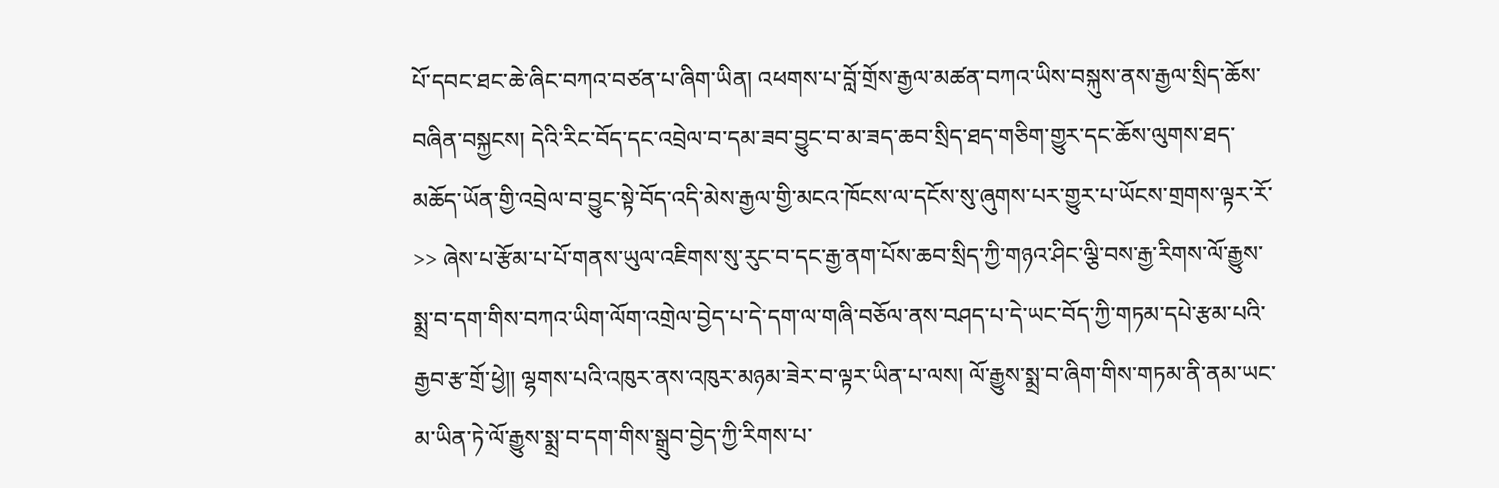པོ་དབང་ཐང་ཆེ་ཞིང་བཀའ་བཙན་པ་ཞིག་ཡིན། འཕགས་པ་བློ་གྲོས་རྒྱལ་མཚན་བཀའ་ཡིས་བསྐུས་ནས་རྒྱལ་སྲིད་ཆོས་བཞིན་བསྐྱངས། དེའི་རིང་བོད་དང་འབྲེལ་བ་དམ་ཟབ་བྱུང་བ་མ་ཟད་ཆབ་སྲིད་ཐད་གཅིག་གྱུར་དང་ཆོས་ལུགས་ཐད་མཆོད་ཡོན་གྱི་འབྲེལ་བ་བྱུང་སྟེ་བོད་འདི་མེས་རྒྱལ་གྱི་མངའ་ཁོངས་ལ་དངོས་སུ་ཞུགས་པར་གྱུར་པ་ཡོངས་གྲགས་ལྟར་རོ་>> ཞེས་པ་རྩོམ་པ་པོ་གནས་ཡུལ་འཇིགས་སུ་རུང་བ་དང་རྒྱ་ནག་པོས་ཆབ་སྲིད་ཀྱི་གཉའ་ཤིང་ལྕི་བས་རྒྱ་རིགས་ལོ་རྒྱུས་སྨྲ་བ་དག་གིས་བཀའ་ཡིག་ལོག་འགྲེལ་བྱེད་པ་དེ་དག་ལ་གཞི་བཅོལ་ནས་བཤད་པ་དེ་ཡང་བོད་ཀྱི་གཏམ་དཔེ་རྩམ་པའི་རྒྱབ་རྩ་གྲོ་ཕྱེ།། ལྷགས་པའི་འཁུར་ནས་འཁུར་མཉམ་ཟེར་བ་ལྟར་ཡིན་པ་ལས། ལོ་རྒྱུས་སྨྲ་བ་ཞིག་གིས་གཏམ་ནི་ནམ་ཡང་མ་ཡིན་ཏེ་ལོ་རྒྱུས་སྨྲ་བ་དག་གིས་སྒྲུབ་བྱེད་ཀྱི་རིགས་པ་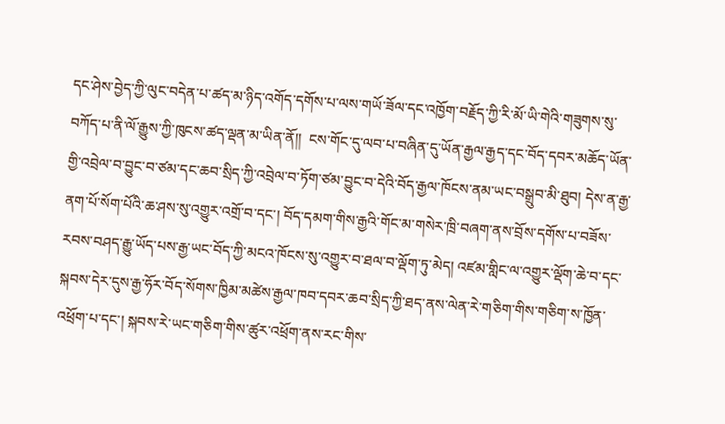དང་ཤེས་བྱེད་ཀྱི་ལུང་བདེན་པ་ཚད་མ་ཉིད་འགོད་དགོས་པ་ལས་གཡོ་ཟོལ་དང་འཁྱོག་བརྗོད་ཀྱི་རི་མོ་ཡི་གེའི་གཟུགས་སུ་བཀོད་པ་ནི་ལོ་རྒྱུས་ཀྱི་ཁུངས་ཚད་ལྡན་མ་ཡིན་ནོ།།  ངས་གོང་དུ་ལབ་པ་བཞིན་དུ་ཡོན་རྒྱལ་རྒྱད་དང་བོད་དབར་མཆོད་ཡོན་གྱི་འབྲེལ་བ་བྱུང་བ་ཙམ་དང་ཆབ་སྲིད་ཀྱི་འབྲེལ་བ་ཏོག་ཙམ་བྱུང་བ་དེའི་བོད་རྒྱལ་ཁོངས་ནམ་ཡང་བསྒྲུབ་མི་ཐུབ། དེས་ན་རྒྱ་ནག་པོ་སོག་པོའི་ཆ་ཤས་སུ་འགྱུར་འགྲོ་བ་དང་། བོད་དམག་གིས་རྒྱའི་གོང་མ་གསེར་ཁྲི་བཞག་ནས་བྲོས་དགོས་པ་བཟོས་རབས་བཤད་རྒྱུ་ཡོད་པས་རྒྱ་ཡང་བོད་ཀྱི་མངའ་ཁོངས་སུ་འགྱུར་བ་ཐལ་བ་ལྡོག་ཏུ་མེད། འཛམ་གླིང་ལ་འགྱུར་ལྡོག་ཆེ་བ་དང་སྐབས་དེར་དུས་རྒྱ་ཧོར་བོད་སོགས་ཁྱིམ་མཚེས་རྒྱལ་ཁབ་དབར་ཆབ་སྲིད་ཀྱི་ཐད་ནས་ལེན་རེ་གཅིག་གིས་གཅིག་ས་ཁྱོན་འཕྲོག་པ་དང་། སྐབས་རེ་ཡང་གཅིག་གིས་ཚུར་འཕྲོག་ནས་རང་གིས་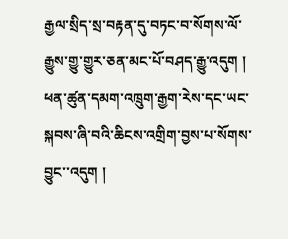རྒྱལ་སྲིད་སྲ་བརྟན་དུ་བཏང་བ་སོགས་ལོ་རྒྱུས་གྱུ་གྱུར་ཅན་མང་པོ་བཤད་རྒྱུ་འདུག ། ཕན་ཚུན་དམག་འཁྲུག་རྒྱག་རེས་དང་ཡང་སྐབས་ཞི་བའི་ཆིངས་འགྲིག་བྱས་པ་སོགས་བྱུང་་འདུག །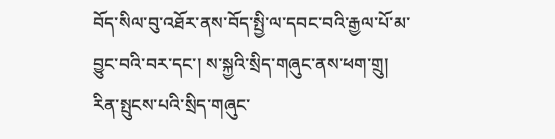བོད་སིལ་བུ་འཐོར་ནས་བོད་སྤྱི་ལ་དབང་བའི་རྒྱལ་པོ་མ་བྱུང་བའི་བར་དང་། ས་སྐྱའི་སྲིད་གཞུང་ནས་ཕག་གྲུ། རིན་སྤུངས་པའི་སྲིད་གཞུང་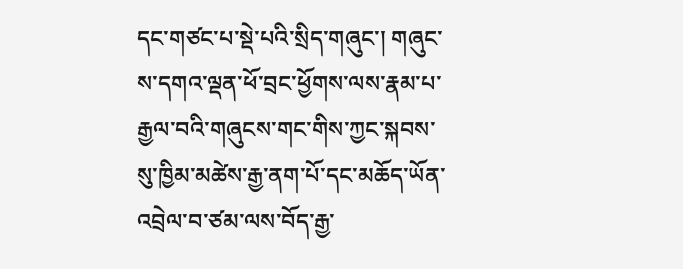དང་གཙང་པ་སྡེ་པའི་སྲིད་གཞུང་། གཞུང་ས་དགའ་ལྡན་ཕོ་བྲང་ཕྱོགས་ལས་རྣམ་པ་རྒྱལ་བའི་གཞུངས་གང་གིས་ཀྱང་སྐབས་སུ་ཁྱིམ་མཚེས་རྒྱ་ནག་པོ་དང་མཆོད་ཡོན་འབྲེལ་བ་ཙམ་ལས་བོད་རྒྱ་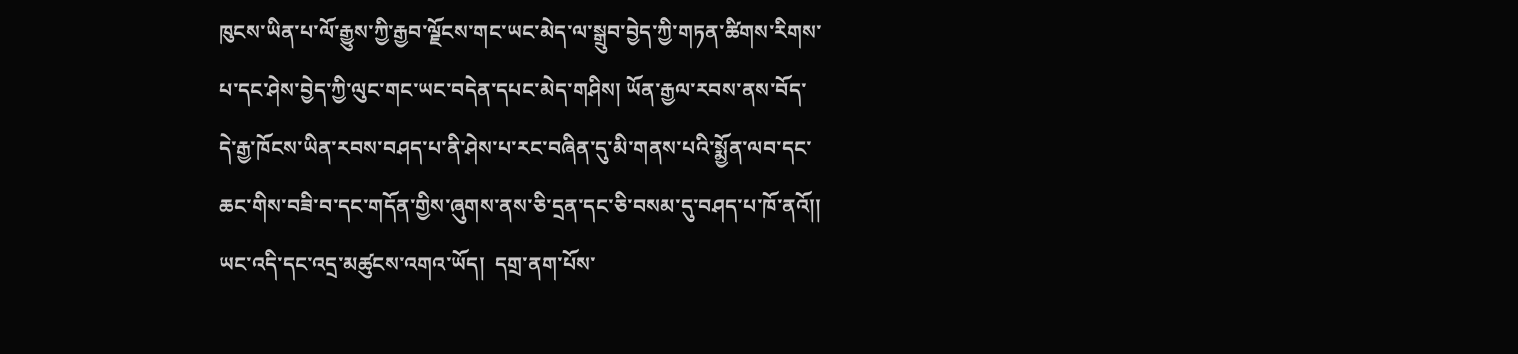ཁུངས་ཡིན་པ་ལོ་རྒྱུས་ཀྱི་རྒྱབ་ལྗོངས་གང་ཡང་མེད་ལ་སྒྲུབ་བྱེད་ཀྱི་གཏན་ཚིགས་རིགས་པ་དང་ཤེས་བྱེད་ཀྱི་ལུང་གང་ཡང་བདེན་དཔང་མེད་གཤིས། ཡོན་རྒྱལ་རབས་ནས་བོད་དེ་རྒྱ་ཁོངས་ཡིན་རབས་བཤད་པ་ནི་ཤེས་པ་རང་བཞིན་དུ་མི་གནས་པའི་སྨྱོན་ལབ་དང་ཆང་གིས་བཟི་བ་དང་གདོན་གྱིས་ཞུགས་ནས་ཅི་དྲན་དང་ཅི་བསམ་དུ་བཤད་པ་ཁོ་ནའོ།། ཡང་འདི་དང་འདྲ་མཚུངས་འགའ་ཡོད།  དགྲ་ནག་པོས་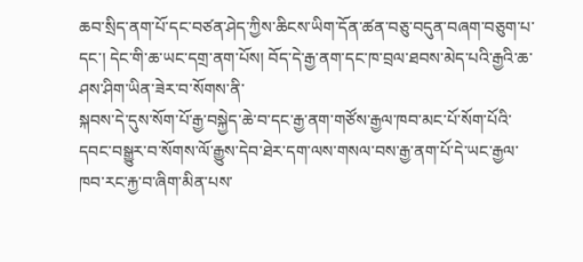ཆབ་སྲིད་ནག་པོ་དང་བཙན་ཤེད་ཀྱིས་ཆིངས་ཡིག་དོན་ཚན་བཅུ་བདུན་བཞག་བཅུག་པ་དང་། དེང་གི་ཆ་ཡང་དགྲ་ནག་པོས། བོད་དེ་རྒྱ་ནག་དང་ཁ་བྲལ་ཐབས་མེད་པའི་རྒྱའི་ཆ་ཤས་ཤིག་ཡིན་ཟེར་བ་སོགས་ནི་
སྐབས་དེ་དུས་སོག་པོ་རྒྱ་བསྐྱེད་ཆེ་བ་དང་རྒྱ་ནག་གཙོས་རྒྱལ་ཁབ་མང་པོ་སོག་པོའི་དབང་བསྒྱུར་བ་སོགས་ལོ་རྒྱུས་དེབ་ཐེར་དག་ལས་གསལ་བས་རྒྱ་ནག་པོ་དེ་ཡང་རྒྱལ་ཁབ་རང་རྐྱ་བ་ཞིག་མིན་པས་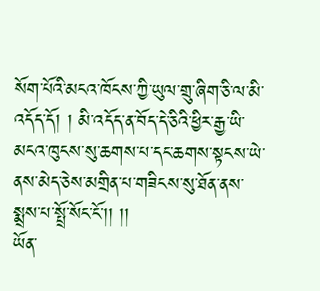སོག་པོའི་མངའ་ཁོངས་ཀྱི་ཡུལ་གྲུ་ཞིག་ཅི་ལ་མི་འདོད་དོ། ། མི་འདོད་ན་བོད་དེ་ཅིའི་ཕྱིར་རྒྱ་ཡི་མངའ་ཁུངས་སུ་ཆགས་པ་དང་ཆགས་སྟངས་ཡེ་ནས་མེད་ཅེས་མགྲིན་པ་གཟིངས་སུ་ཐོན་ནས་སྨྲས་པ་སྤྲོ་སོང་ངོ་།། །།
ཡོན་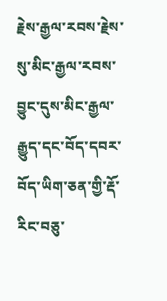རྗེས་རྒྱལ་རབས་རྗེས་སུ་མིང་རྒྱལ་རབས་བྱུང་དུས་མིང་རྒྱལ་རྒྱུད་དང་བོད་དབར་བོད་ཡིག་ཅན་གྱི་རྡོ་རིང་བཅུ་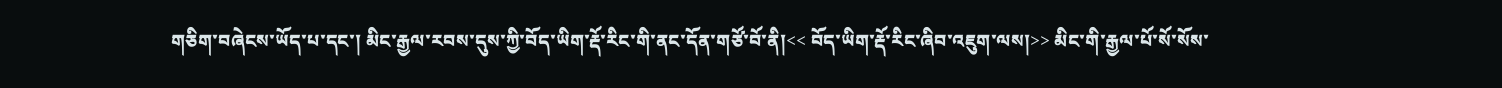གཅིག་བཞེངས་ཡོད་པ་དང་། མིང་རྒྱལ་རབས་དུས་ཀྱི་བོད་ཡིག་རྡོ་རིང་གི་ནང་དོན་གཙོ་བོ་ནི།<< བོད་ཡིག་རྡོ་རིང་ཞིབ་འཇུག་ལས།>> མིང་གི་རྒྱལ་པོ་སོ་སོས་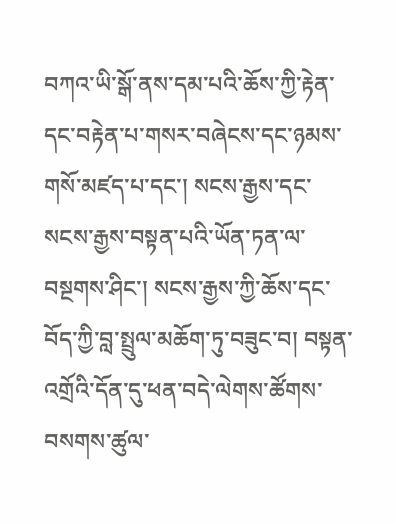བཀའ་ཡི་སྒོ་ནས་དམ་པའི་ཆོས་ཀྱི་རྟེན་དང་བརྟེན་པ་གསར་བཞེངས་དང་ཉམས་གསོ་མཛད་པ་དང་། སངས་རྒྱས་དང་སངས་རྒྱས་བསྟན་པའི་ཡོན་ཏན་ལ་བསྔགས་ཤིང་། སངས་རྒྱས་ཀྱི་ཆོས་དང་བོད་ཀྱི་བླ་སྤྲུལ་མཆོག་ཏུ་བཟུང་བ། བསྟན་འགྲོའི་དོན་དུ་ཕན་བདེ་ལེགས་ཚོགས་བསགས་ཚུལ་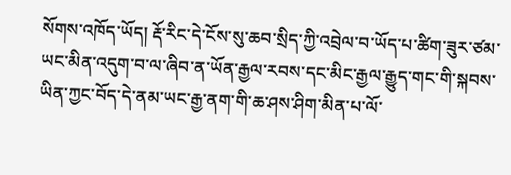སོགས་འཁོད་ཡོད། རྡོ་རིང་དེ་ངོས་སུ་ཆབ་སྲིད་ཀྱི་འབྲེལ་བ་ཡོད་པ་ཚིག་ཟུར་ཙམ་ཡང་མིན་འདུག་བ་ལ་ཞིབ་ན་ཡོན་རྒྱལ་རབས་དང་མིང་རྒྱལ་རྒྱུད་གང་གི་སྐབས་ཡིན་ཀྱང་བོད་དེ་ནམ་ཡང་རྒྱ་ནག་གི་ཆ་ཤས་ཤིག་མིན་པ་ལོ་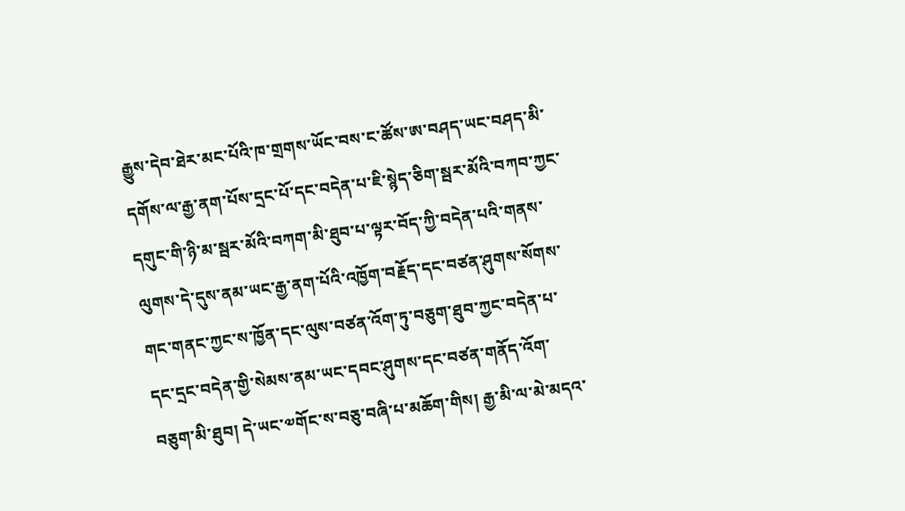རྒྱུས་དེབ་ཐེར་མང་པོའི་ཁ་གྲགས་ཡོང་བས་ང་ཚོས་ཨ་བཤད་ཡང་བཤད་མི་དགོས་ལ་རྒྱ་ནག་པོས་དྲང་པོ་དང་བདེན་པ་ཇི་སྙེད་ཅིག་སྦར་མོའི་བཀབ་ཀྱང་དགུང་གི་ཉི་མ་སྦར་མོའི་བཀག་མི་ཐུབ་པ་ལྟར་བོད་ཀྱི་བདེན་པའི་གནས་ལུགས་དེ་དུས་ནམ་ཡང་རྒྱ་ནག་པོའི་འཁྱོག་བརྗོད་དང་བཙན་ཤུགས་སོགས་གང་གནང་ཀྱང་ས་ཁྱོན་དང་ལུས་བཙན་འོག་ཏུ་བཅུག་ཐུབ་ཀྱང་བདེན་པ་དང་དྲང་བདེན་གྱི་སེམས་ནམ་ཡང་དབང་ཤུགས་དང་བཙན་གནོད་འོག་བཅུག་མི་ཐུབ། དེ་ཡང་༧གོང་ས་བཅུ་བཞི་པ་མཆོག་གིས། རྒྱ་མི་ལ་མེ་མདའ་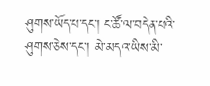ཤུགས་ཡོད་པ་དང་། ང་ཚོ་ལ་བདེན་པའི་ཤུགས་ཅེས་དང་། མེ་མདའ་ཡིས་མི་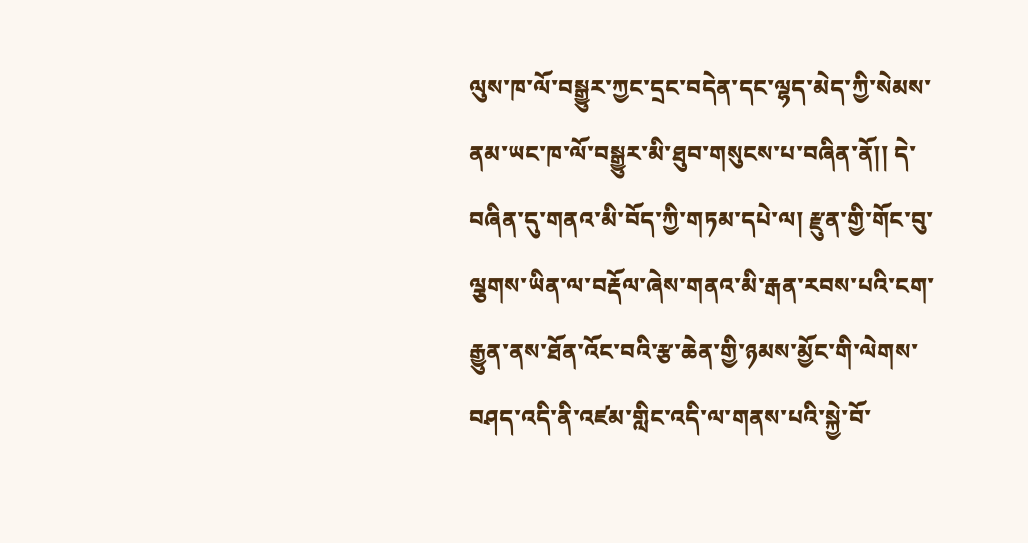ལུས་ཁ་ལོ་བསྒྱུར་ཀྱང་དྲང་བདེན་དང་ལྷད་མེད་ཀྱི་སེམས་ནམ་ཡང་ཁ་ལོ་བསྒྱུར་མི་ཐུབ་གསུངས་པ་བཞིན་ནོ།། དེ་བཞིན་དུ་གནའ་མི་བོད་ཀྱི་གཏམ་དཔེ་ལ། རྫུན་གྱི་གོང་བུ་ལྕགས་ཡིན་ལ་བརྡོལ་ཞེས་གནའ་མི་རྒན་རབས་པའི་ངག་རྒྱུན་ནས་ཐོན་འོང་བའི་རྩ་ཆེན་གྱི་ཉམས་མྱོང་གི་ལེགས་བཤད་འདི་ནི་འཛམ་གླིང་འདི་ལ་གནས་པའི་སྐྱེ་བོ་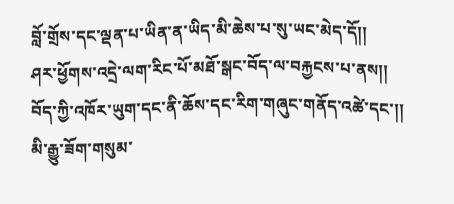བློ་གྲོས་དང་ལྡན་པ་ཡིན་ན་ཡིད་མི་ཆེས་པ་སུ་ཡང་མེད་དོ།།
ཤར་ཕྱོགས་འདྲེ་ལག་རིང་པོ་མཐོ་སྒང་བོད་ལ་བརྐྱངས་པ་ནས།།
བོད་ཀྱི་འཁོར་ཡུག་དང་ནི་ཆོས་དང་རིག་གཞུང་གནོད་འཚེ་དང་།།
མི་རྒྱུ་ཟོག་གསུམ་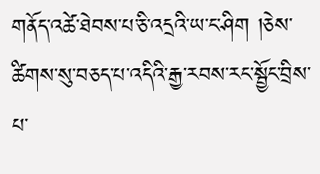གནོད་འཚེ་ཐེབས་པ་ཅི་འདྲའི་ཡ་ང་ཤིག །ཅེས་ཚིགས་སུ་བཅད་པ་འདིའི་རྒྱ་རབས་རང་སྦྱོང་བྲིས་པ་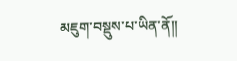མཇུག་བསྡུས་པ་ཡིན་ནོ།།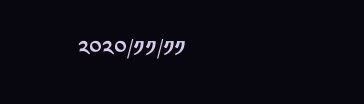༢༠༢༠/༡༡/༡༡